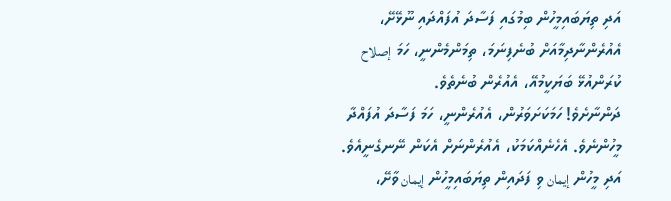އަދި ތިޔަބައިމީހުން ބިމުގައި ފަސާދަ އުފައްދައި ނޫޅޭށޭ، އެއުރެންނާދިމާއަށް ބުނެފިނަމަ، ތިމަންމެންނީ، ހަމަ إصلاح ކުރަންއުޅޭ ބަޔަކީމުއޭ، އެއުރެން ބުނެތެވެ.
ދަންނާށެވެ! ހަމަކަށަވަރުން، އެއުރެންނީ، ހަމަ ފަސާދަ އުފައްދާ މީހުންނެވެ. އެހެނެއްކަމަކު، އެއުރެންނަށް އެކަން ނޭނގެނީއެވެ.
އަދި މީހުން إيمان ވި ފަދައިން ތިޔަބައިމީހުން إيمان ވާށޭ،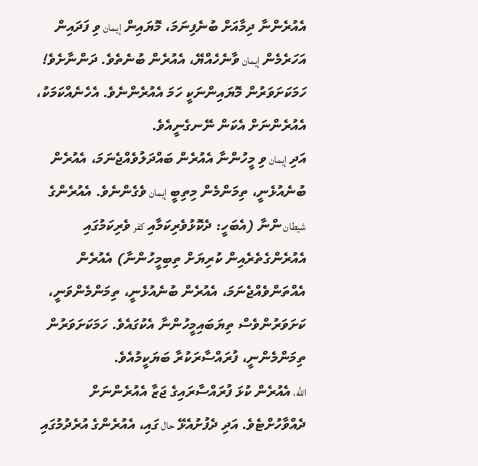އެއުރެންނާ ދިމާއަށް ބުނެފިނަމަ، މޮޔައިން إيمان ވި ފަދައިން އަހަރެމެން إيمان ވާނެހެއްޔޭ، އެއުރެން ބުނެތެވެ. ދަންނާށެވެ! ހަމަކަށަވަރުން މޮޔައިންނަކީ ހަމަ އެއުރެންނެވެ. އެހެނެއްކަމަކު، އެއުރެންނަށް އެކަން ނޭނގެނީއެވެ.
އަދި إيمان ވި މީހުންނާ އެއުރެން ބައްދަލުވެއްޖެނަމަ، އެއުރެން ބުނެއުޅެނީ، ތިމަންމެން މިތިބީ إيمان ވެގެންނެވެ. އެއުރެންގެ شيطان ންނާ (އެބަހީ: ދެކޮޅުވެރިކަމާއި كفر ވެރިކަމުގައި އެއުރެންގެތެރެއިން ކުރިޔަށް ތިބިމީހުންނާ) އެއުރެން އެއްތަންވެއްޖެނަމަ، އެއުރެން ބުނެއުޅެނީ، ތިމަންމެންވަނީ، ކަށަވަރުންވެސް ތިޔަބައިމީހުންނާ އެކުގައެވެ. ހަމަކަށަވަރުން ތިމަންމެންނީ، ފުރައްސާރަކުރާ ބަޔަކީމުއެވެ.
اللَّه، އެއުރެން ކުޅަ ފުރައްސާރައިގެ ޖަޒާ އެއުރެންނަށް ދެއްވާހުށްޓެވެ. އަދި ދެފުށުއެޅޭ حال ގައި، އެއުރެންގެ އުރެދުމުގައި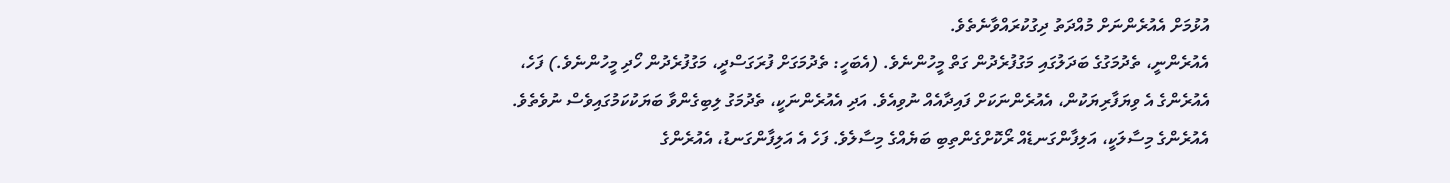އުޅުމަށް އެއުރެންނަށް މުއްދަތު ދިގުކުރައްވާނެތެވެ.
އެއުރެންނީ، ތެދުމަގުގެ ބަދަލުގައި މަގުފުރެދުން ގަތް މީހުންނެވެ. (އެބަހީ: ތެދުމަގަށް ފުރަގަސްދީ، މަގުފުރެދުން ހޯދި މީހުންނެވެ.) ފަހެ، އެއުރެންގެ އެ ވިޔަފާރިޔަކުން، އެއުރެންނަކަށް ފައިދާއެއް ނުވިއެވެ. އަދި އެއުރެންނަކީ، ތެދުމަގު ލިބިގެންވާ ބަޔަކުކަމުގައިވެސް ނުވެތެވެ.
އެއުރެންގެ މިސާލަކީ، އަލިފާންގަނޑެއް ރޯކޮށްގެންތިބި ބަޔެއްގެ މިސާލެވެ. ފަހެ އެ އަލިފާންގަނޑު، އެއުރެންގެ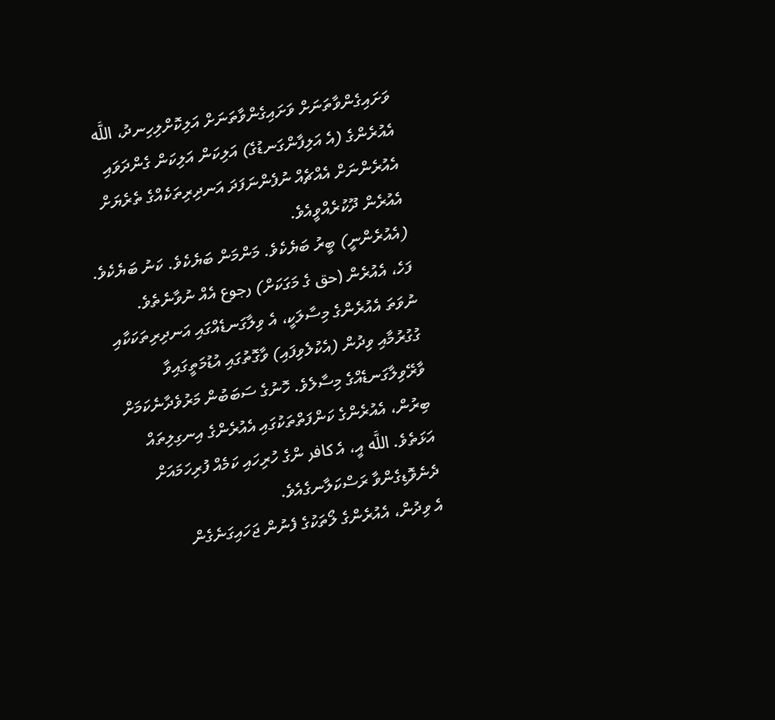ވަށައިގެންވާތަނަށް ވަށައިގެންވާތަނަށް އަލިކޮށްލިހިނދު، اللَّه އެއުރެންގެ (އެ އަލިފާންގަނޑުގެ) އަލިކަން އަލިކަން ގެންދަވައި އެއުރެންނަށް އެއްޗެއް ނުފެންނަފަދަ އަނދިރިތަކެއްގެ ތެރެޔަށް އެއުރެން ދޫކުރެއްވީއެވެ.
(އެއުރެންނީ) ބީރު ބަޔެކެވެ. މަންމަން ބަޔެކެވެ. ކަނު ބަޔެކެވެ. ފަހެ، އެއުރެން (حق ގެ މަގަކަށް) رجوع އެއް ނުވާނެތެވެ.
ނުވަތަ އެއުރެންގެ މިސާލަކީ، އެ ވިލާގަނޑެއްގައި އަނދިރިތަކަކާއި ގުގުރުމާއި ވިދުން (އެކުލެވިފައި) ވާގޮތުގައި އުޑުމަތީގައިވާ ވާރޭވިލާގަނޑެއްގެ މިސާލެވެ. ހޮނުގެ ސަބަބުން މަރުވެދާނެކަމަށް ބިރުން، އެއުރެންގެ ކަންފަތްތަކުގައި އެއުރެންގެ އިނގިލިތައް އަޅަތެވެ. اللَّه އީ، އެ كافر ންގެ ހުރިހައި ކަމެއް ފުރިހަމައަށް ދެނެވޮޑިގެންވާ ރަސްކަލާނގެއެވެ.
އެ ވިދުން، އެއުރެންގެ ލޯތަކުގެ ފެނުން ޖަހައިގަނެގެން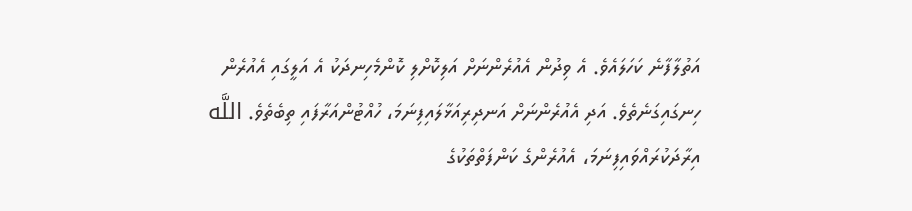އަތުލާފާނެ ކަހަލައެވެ. އެ ވިދުން އެއުރެންނަށް އަލިކޮށްލި ކޮންމެހިނދަކު އެ އަލީގައި އެއުރެން ހިނގައިގަނެތެވެ. އަދި އެއުރެންނަށް އަނދިރިއަޅާލައިފިނަމަ، ހުއްޓުންއަރާފައި ތިބެތެވެ. اللَّه އިރާދަކުރައްވައިފިނަމަ، އެއުރެންގެ ކަންފަތްތަކުގެ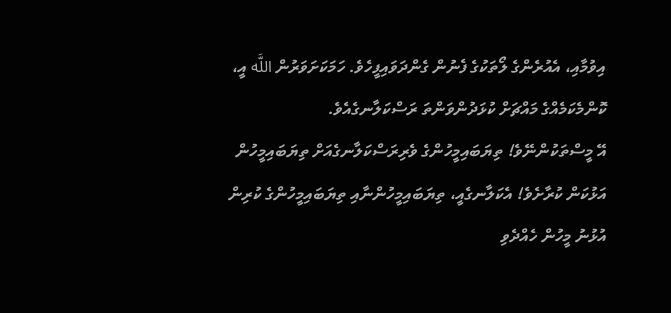އިވުމާއި، އެއުރެންގެ ލޯތަކުގެ ފެނުން ގެންދަވައިފީހެވެ. ހަމަކަށަވަރުން اللَّه އީ، ކޮންމެކަމެއްގެ މައްޗަށް ކުޅަދުންވަންތަ ރަސްކަލާނގެއެވެ.
އޭ މީސްތަކުންނޭވެ! ތިޔަބައިމީހުންގެ ވެރިރަސްކަލާނގެއަށް ތިޔަބައިމީހުން އަޅުކަން ކުރާށެވެ! އެކަލާނގެއީ، ތިޔަބައިމީހުންނާއި ތިޔަބައިމީހުންގެ ކުރިން އުޅުނު މީހުން ހެއްދެވި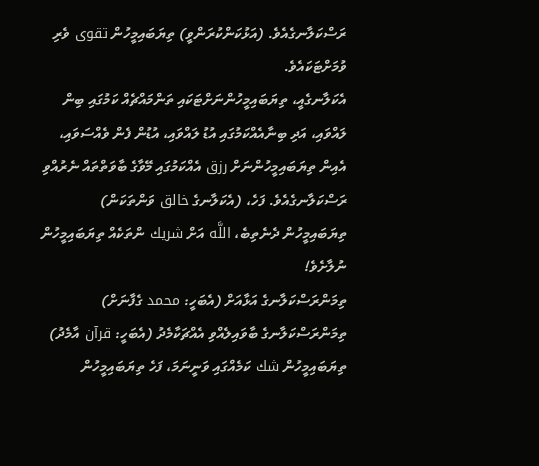ރަސްކަލާނގެއެވެ. (އަޅުކަންކުރަންވީ) ތިޔަބައިމީހުން تقوى ވެރި ވުމަށްޓަކައެވެ.
އެކަލާނގެއީ، ތިޔަބައިމީހުންނަށްޓަކައި ތަންމައްޗެއް ކަމުގައި ބިން ލައްވައި، އަދި ބިނާއެއްކަމުގައި އުޑު ލައްވައި، އުޑުން ފެން ވެއްސަވައި، އެއިން ތިޔަބައިމީހުންނަށް رزق އެއްކަމުގައި މޭވާގެ ބާވަތްތައް ނެރުއްވި ރަސްކަލާނގެއެވެ. ފަހެ، (އެކަލާނގެ خالق ވަންތަކަން) ތިޔަބައިމީހުން ދެނެތިބެ، اللَّه އަށް شريك ންތަކެއް ތިޔަބައިމީހުން ނުލާށެވެ!
ތިމަންރަސްކަލާނގެ އަޅާއަށް (އެބަހީ: محمد ގެފާނަށް) ތިމަންރަސްކަލާނގެ ބާވައިލެއްވި އެއްޗަކާމެދު (އެބަހީ: قرآن އާމެދު) ތިޔަބައިމީހުން شك ކަމެއްގައި ވަނީނަމަ، ފަހެ ތިޔަބައިމީހުން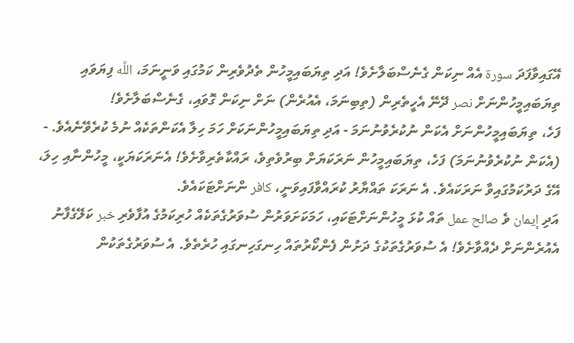އޭގައިވާފަދަ سورة އެއް ނިކަން ގެނެސްބަލާށެވެ! އަދި ތިޔަބައިމީހުން ތެދުވެރިން ކަމުގައި ވަނީނަމަ، اللَّه ފިޔަވައި ތިޔަބައިމީހުންނަށް نصر ދޭނޭ އެހީތެރިން (ތިބިނަމަ، އެއުރެން) ނަށް ނިކަން ގޮވައި، ގެނެސްބަލާށެވެ!
ފަހެ، ތިޔަބައިމީހުންނަށް އެކަން ނުކުރެވުނުނަމަ - އަދި ތިޔަބައިމީހުންނަކަށް ހަމަ ހިލާ އެކަންތަކެއް ނުމެ ކުރެވޭނެއެވެ. - (އެކަން ނުކުރެވުނުނަމަ) ފަހެ، ތިޔަބައިމީހުން ނަރަކަޔަށް ބިރުވެތިވެ، ރައްކާތެރިވާށެވެ! އެނަރަކަޔަކީ، މީހުންނާއި ހިލަ، އޭގެ ދަރުކަމުގައިވާ ނަރަކައެވެ. އެ ނަރަކަ ތައްޔާރު ކުރައްވާފައިވަނީ، كافر ންނަށްޓަކައެވެ.
އަދި إيمان ވެ صالح عمل ތައް ކުޅަ މީހުންނަށްޓަކައި، ހަމަކަށަވަރުން ސުވަރުގެތަކެއް ހުރިކަމުގެ އުފާވެރި خبر ކަލޭގެފާނު އެއުރެންނަށް ދެއްވާށެވެ! އެ ސުވަރުގެތަކުގެ ދަށުން ފެންކޯރުތައް ހިނގަހިނގައި ހުރެތެވެ. އެ ސުވަރުގެތަކުން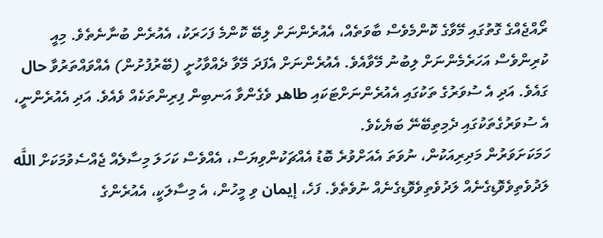ރޯއްޖެއްގެ ގޮތުގައި މޭވާގެ ކޮންމެވެސް ބާވަތެއް، އެއުރެންނަށް ލިބޭ ކޮންމެ ފަހަރަކު، އެއުރެން ބުނާނެތެވެ. މިއީ ކުރިންވެސް އަހަރެމެންނަށް ލިބުނު މޭވާއެވެ. އެއުރެންނަށް އެފަދަ މޭވާ ދެއްވާހުށީ (ބޭރުފުށުން) އެއްވައްތަރުވާ حال ގައެވެ. އަދި އެ ސުވަރުގެ ތަކުގައި އެއުރެންނަށްޓަކައި طاهر ވެގެންވާ އަނބިން ފިރިންތަކެއް ވެއެވެ. އަދި އެއުރެންނީ، އެ ސުވަރުގެތަކުގައި ދެމިތިބޭނޭ ބަޔެކެވެ.
ހަމަކަށަވަރުން މަދިރިއަކުން، ނުވަތަ އެއަށްވުރެ ބޮޑު އެއްޗަކުންވިޔަސް، އެއްވެސް ކަހަލަ މިސާލެއް ޖެއްސެވުމަކަށް اللَّه ލަދުވެތިވެވޮޑިގެނެއް ލަދުވެތިވެވޮޑިގެނެއް ނުވެތެވެ. ފަހެ، إيمان ވި މީހުން، އެ މިސާލަކީ، އެއުރެންގެ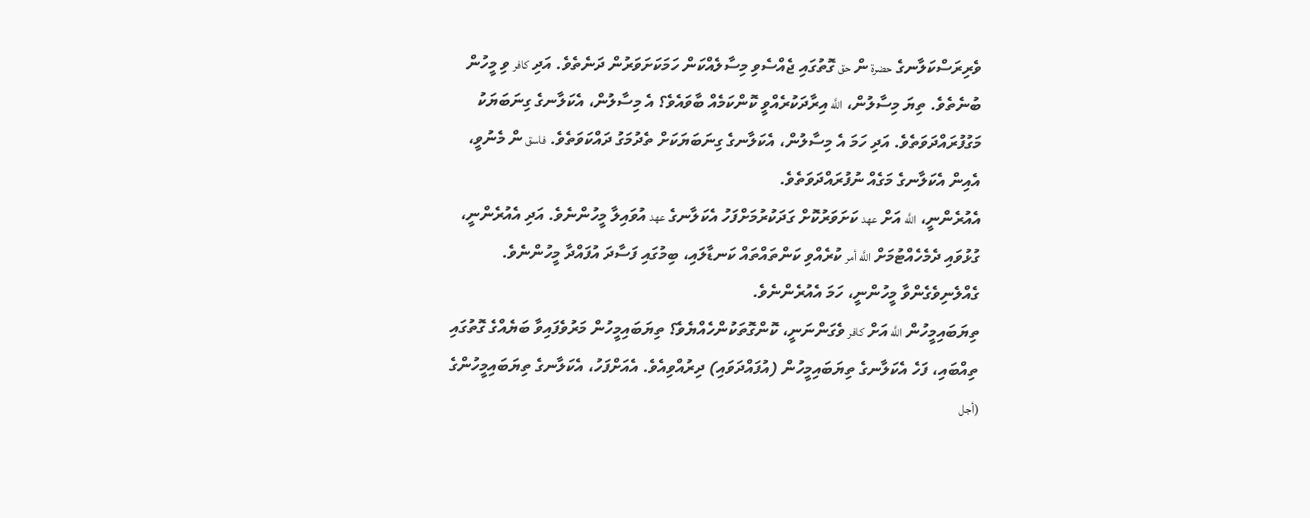ވެރިރަސްކަލާނގެ حضرة ން حق ގޮތުގައި ޖެއްސެވި މިސާލެއްކަން ހަމަކަށަވަރުން ދަނެތެވެ. އަދި كافر ވި މީހުން ބުނެތެވެ. ތިޔަ މިސާލުން، اللَّه އިރާދަކުރެއްވީ ކޮންކަމެއް ބާވައެވެ؟ އެ މިސާލުން، އެކަލާނގެ ގިނަބަޔަކު މަގުފުރައްދަވަތެވެ. އަދި ހަމަ އެ މިސާލުން، އެކަލާނގެ ގިނަބަޔަކަށް ތެދުމަގު ދައްކަވަތެވެ. فاسق ން މެނުވީ، އެއިން އެކަލާނގެ މަގެއް ނުފުރައްދަވަތެވެ.
އެއުރެންނީ، اللَّه އަށް عهد ކަށަވަރުކޮށް ގަދަކުރުމަށްފަހު އެކަލާނގެ عهد އުވައިލާ މީހުންނެވެ. އަދި އެއުރެންނީ، ގުޅުވައި ދެމެހެއްޓުމަށް اللَّه أمر ކުރެއްވި ކަންތައްތައް ކަނޑާލައި، ބިމުގައި ފަސާދަ އުފައްދާ މީހުންނެވެ. ގެއްލެނިވެގެންވާ މީހުންނީ، ހަމަ އެއުރެންނެވެ.
ތިޔަބައިމީހުން اللَّه އަށް كافر ވެގަންނަނީ، ކޮންގޮތަކުންހެއްޔެވެ؟ ތިޔަބައިމީހުން މަރުވެފައިވާ ބަޔެއްގެ ގޮތުގައި ތިއްބައި، ފަހެ އެކަލާނގެ ތިޔަބައިމީހުން (އުފައްދަވައި) ދިރުއްވިއެވެ. އެއަށްފަހު، އެކަލާނގެ ތިޔަބައިމީހުންގެ (أجل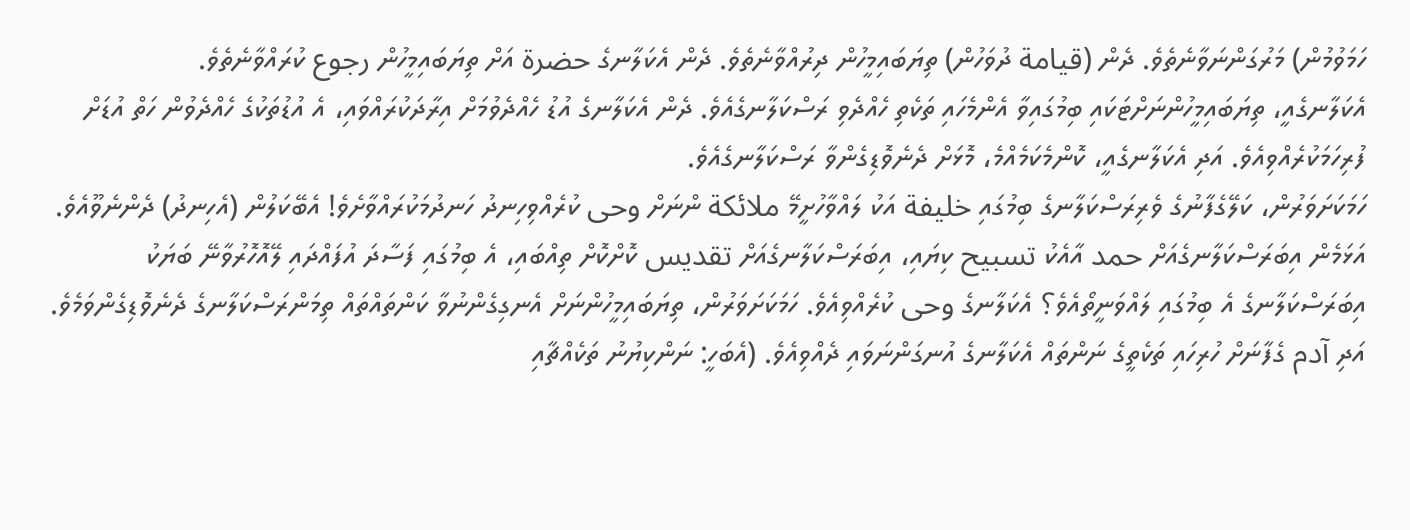ހަމަވުމުން) މަރުގަންނަވާނެތެވެ. ދެން (قيامة ދުވަހުން) ތިޔަބައިމީހުން ދިރުއްވާނެތެވެ. ދެން އެކަލާނގެ حضرة އަށް ތިޔަބައިމީހުން رجوع ކުރައްވާނެތެވެ.
އެކަލާނގެއީ، ތިޔަބައިމީހުންނަށްޓަކައި ބިމުގައިވާ އެންމެހައި ތަކެތި ހެއްދެވި ރަސްކަލާނގެއެވެ. ދެން އެކަލާނގެ އުޑު ހެއްދެވުމަށް އިރާދަކުރައްވައި، އެ އުޑުތަކުގެ ހެއްދެވުން ހަތް އުޑަށް ފުރިހަމަކުރެއްވިއެވެ. އަދި އެކަލާނގެއީ، ކޮންމެކަމެއްމެ، މޮޅަށް ދެނެވޮޑިގެންވާ ރަސްކަލާނގެއެވެ.
ހަމަކަށަވަރުން، ކަލޭގެފާނުގެ ވެރިރަސްކަލާނގެ ބިމުގައި خليفة އަކު ލައްވާހުށީމޭ ملائكة ންނަށް وحى ކުރެއްވިހިނދު ހަނދުމަކުރައްވާށެވެ! އެބޭކަލުން (އެހިނދު) ދެންނެވޫއެވެ. އަޅަމެން އިބަރަސްކަލާނގެއަށް حمد އާއެކު تسبيح ކިޔައި، އިބަރަސްކަލާނގެއަށް تقديس ކޮށްކޮށް ތިއްބައި، އެ ބިމުގައި ފަސާދަ އުފައްދައި ލޭއޮހޮރުވާނޭ ބަޔަކު އިބަރަސްކަލާނގެ އެ ބިމުގައި ލައްވަނީތޯއެވެ؟ އެކަލާނގެ وحى ކުރެއްވިއެވެ. ހަމަކަށަވަރުން، ތިޔަބައިމީހުންނަށް އެނގިގެންނުވާ ކަންތައްތައް ތިމަންރަސްކަލާނގެ ދެނެވޮޑިގެންވަމެވެ.
އަދި آدم ގެފާނަށް ހުރިހައި ތަކެތީގެ ނަންތައް އެކަލާނގެ އުނގަންނަވައި ދެއްވިއެވެ. (އެބަހީ: ނަންކިޔުނު ތަކެއްޗާއި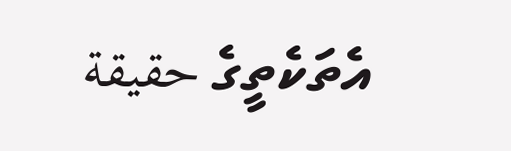އެތަކެތީގެ حقيقة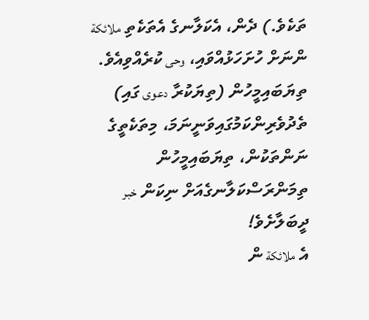ތަކެވެ.) ދެން، އެކަލާނގެ އެތަކެތި ملائكة ންނަށް ހުށަހަޅުއްވައި، وحى ކުރެއްވިއެވެ. ތިޔަބައިމީހުން (ތިޔަކުރާ دعوى ގައި) ތެދުވެރިންކަމުގައިވަނީނަމަ، މިތަކެތީގެ ނަންތަކުން، ތިޔަބައިމީހުން ތިމަންރަސްކަލާނގެއަށް ނިކަން خبر ދީބަލާށެވެ!
އެ ملائكة ން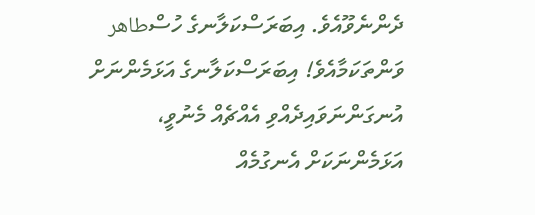ދެންނެވޫއެވެ. އިބަރަސްކަލާނގެ ހުސްطاهر ވަންތަކަމާއެވެ! އިބަރަސްކަލާނގެ އަޅަމެންނަށް އުނގަންނަވައިދެއްވި އެއްޗެއް މެނުވީ، އަޅަމެންނަކަށް އެނގުމެއް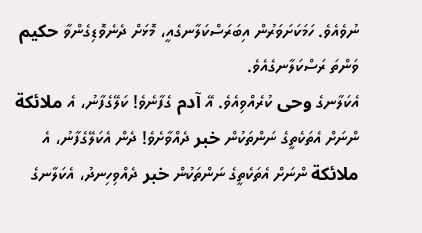ނުވެއެވެ. ހަމަކަށަވަރުން އިބަރަސްކަލާނގެއީ، މޮޅަށް ދެނެވޮޑިގެންވާ حكيم ވަންތަ ރަސްކަލާނގެއެވެ.
އެކަލާނގެ وحى ކުރެއްވިއެވެ. އޭ آدم ގެފާނެވެ! ކަލޭގެފާނު، އެ ملائكة ންނަށް އެތަކެތީގެ ނަންތަކުން خبر ދެއްވާށެވެ! ދެން އެކަލޭގެފާނު، އެ ملائكة ންނަށް އެތަކެތީގެ ނަންތަކުން خبر ދެއްވިހިނދު، އެކަލާނގެ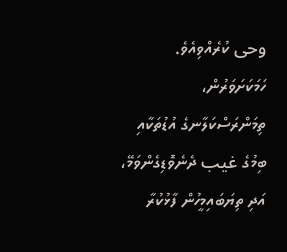وحى ކުރެއްވިއެވެ. ހަމަކަށަވަރުން، ތިމަންރަސްކަލާނގެ އުޑުތަކާއި ބިމުގެ غيب ދެނެވޮޑިގެންވަމޭ، އަދި ތިޔަބައިމީހުން ފާޅުކުރާ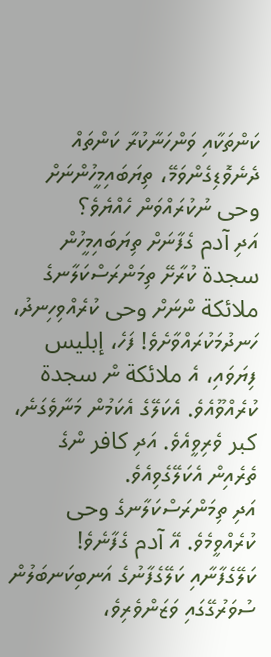ކަންތަކާއި ވަންހަނާކުރާ ކަންތައް ދެނެވޮޑިގެންވަމޭ، ތިޔަބައިމީހުންނަށް وحى ނުކުރައްވަން ހެއްޔެވެ؟
އަދި آدم ގެފާނަށް ތިޔަބައިމީހުން سجدة ކުރާށޭ ތިމަންރަސްކަލާނގެ ملائكة ންނަށް وحى ކުރެއްވިހިނދު، ހަނދުމަކުރައްވާށެވެ! ފަހެ، إبليس ފިޔަވައި، އެ ملائكة ން سجدة ކުރެއްވޫއެވެ. އެކަލޭގެ އެކަމުން މަނާވެގަނެ، كبر ވެރިވީއެވެ. އަދި كافر ންގެ ތެރެއިން އެކަލޭގެވިއެވެ.
އަދި ތިމަންރަސްކަލާނގެ وحى ކުރެއްވީމެވެ. އޭ آدم ގެފާނެވެ! ކަލޭގެފާނާއި ކަލޭގެފާނުގެ އަނބިކަނބަލުން ސުވަރުގޭގައި ވަޒަންވެރިވެ،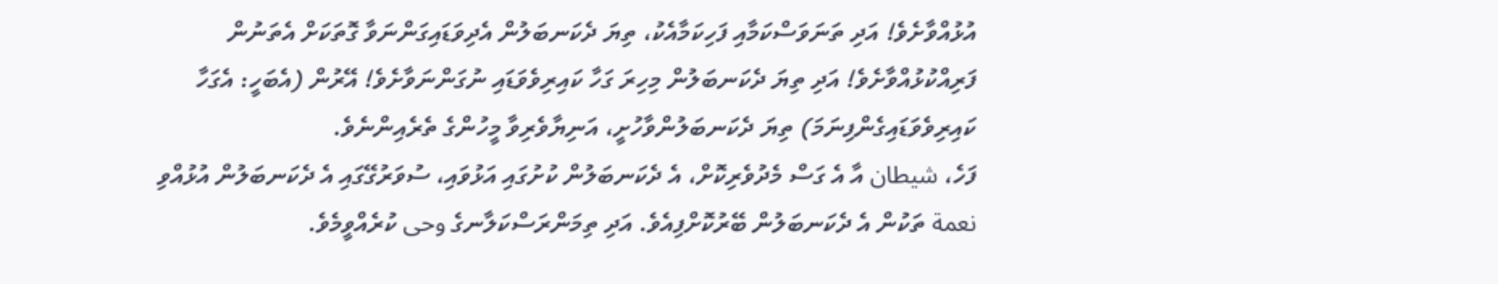އުޅުއްވާށެވެ! އަދި ތަނަވަސްކަމާއި ފަހިކަމާއެކު، ތިޔަ ދެކަނބަލުން އެދިވަޑައިގަންނަވާ ގޮތަކަށް އެތަނުން ފަރިއްކުޅުއްވާށެވެ! އަދި ތިޔަ ދެކަނބަލުން މިހިރަ ގަހާ ކައިރިވެވަޑައި ނުގަންނަވާށެވެ! އޭރުން (އެބަހީ: އެގަހާ ކައިރިވެވަޑައިގެންފިނަމަ) ތިޔަ ދެކަނބަލުންވާހުށީ، އަނިޔާވެރިވާ މީހުންގެ ތެރެއިންނެވެ.
ފަހެ، شيطان އާ އެ ގަސް މެދުވެރިކޮށް، އެ ދެކަނބަލުން ކުށުގައި އަޅުވައި، ސުވަރުގޭގައި އެ ދެކަނބަލުން އުޅުއްވި نعمة ތަކުން އެ ދެކަނބަލުން ބޭރުކޮށްފިއެވެ. އަދި ތިމަންރަސްކަލާނގެ وحى ކުރެއްވީމެވެ.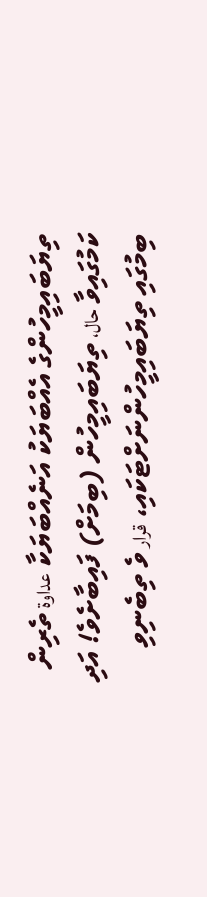ތިޔަބައިމީހުންގެ އެއްބަޔަކު އަނެއްބަޔަކާ عداوة ތެރިން ކަމުގައިވާ حال، ތިޔަބައިމީހުން (ބިމަށް) ފައިބާށެވެ! އަދި ބިމުގައި ތިޔަބައިމީހުންނަށްޓަކައި، قرار ވެ ތިބެނިވި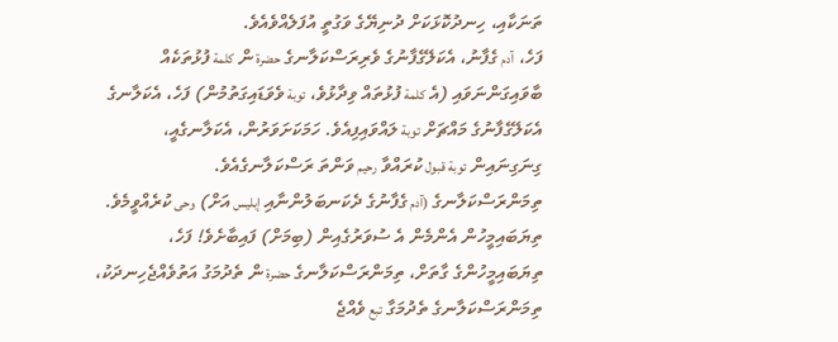ތަނަކާއި، ހިނދުކޮޅަކަށް ދުނިޔޭގެ ވަގުތީ އުފަލެއްވެއެވެ.
ފަހެ، آدم ގެފާނު، އެކަލޭގެފާނުގެ ވެރިރަސްކަލާނގެ حضرة ން كلمة ފުޅުތަކެއް ބާވައިގަންނަވައި (އެ كلمة ފުޅުތައް ވިދާޅުވެ، توبة ވެވަޑައިގަތުމުން) ފަހެ، އެކަލާނގެ އެކަލޭގެފާނުގެ މައްޗަށް توبة ލައްވައިފިއެވެ. ހަމަކަށަވަރުން، އެކަލާނގެއީ، ގިނަގިނައިން توبة قبول ކުރައްވާ رحيم ވަންތަ ރަސްކަލާނގެއެވެ.
ތިމަންރަސްކަލާނގެ (آدم ގެފާނުގެ ދެކަނބަލުންނާއި إبليس އަށް) وحى ކުރެއްވީމެވެ. ތިޔަބައިމީހުން އެންމެން އެ ސުވަރުގެއިން (ބިމަށް) ފައިބާށެވެ! ފަހެ، ތިޔަބައިމީހުންގެ ގާތަށް، ތިމަންރަސްކަލާނގެ حضرة ން ތެދުމަގު އަތުވެއްޖެހިނދަކު، ތިމަންރަސްކަލާނގެ ތެދުމަގާ تبع ވެއްޖެ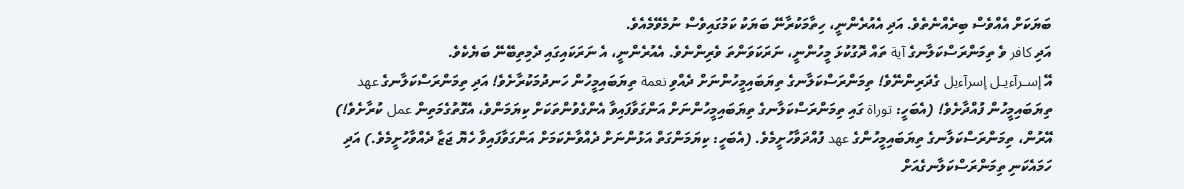ބަޔަކަށް އެއްވެސް ބިރެއްނެތެވެ. އަދި އެއުރެންނީ، ހިތާމަކުރާނޭ ބަޔަކު ކަމުގައިވެސް ނުމެވޭމެއެވެ.
އަދި كافر ވެ ތިމަންރަސްކަލާނގެ آية ތައް ދޮގުކުޅަ މީހުންނީ، ނަރަކަވަންތަ ވެރިންނެވެ. އެއުރެންނީ، އެ ނަރަކައިގައި ދެމިތިބޭނޭ ބަޔެކެވެ.
އޭ إسـرآءيـل إسرآءيل ގެދަރިންނޭވެ! ތިމަންރަސްކަލާނގެ ތިޔަބައިމީހުންނަށް ދެއްވި نعمة ތިޔަބައިމީހުން ހަނދުމަކުރާށެވެ! އަދި ތިމަންރަސްކަލާނގެ عهد ތިޔަބައިމީހުން ފުއްދާށެވެ! (އެބަހީ: توراة ގައި ތިމަންރަސްކަލާނގެ ތިޔަބައިމީހުންނަށް އަންގަވާފައިވާ އެންގެވުންތަކަށް ކިޔަމަންވެ، އެގޮތުގެމަތިން عمل ކުރާށެވެ!) އޭރުން، ތިމަންރަސްކަލާނގެ ތިޔަބައިމީހުންގެ عهد ފުއްދަވާހުށީމެވެ. (އެބަހީ: ކިޔަމަންގަތް އަޅުންނަށް ދެއްވާނެކަމަށް އަންގަވާފައިވާ ހެޔޮ ޖަޒާ ދެއްވާހުށީމެވެ.) އަދި ހަމައެކަނި ތިމަންރަސްކަލާނގެއަށް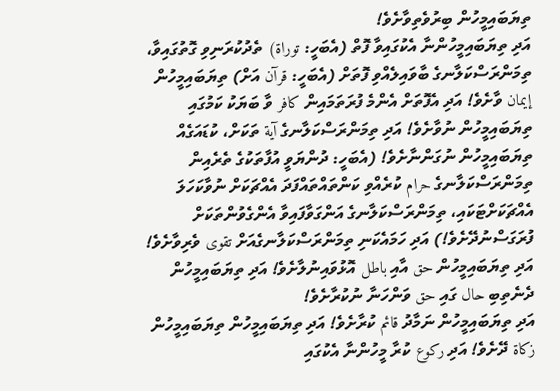ތިޔަބައިމީހުން ބިރުވެތިވާށެވެ!
އަދި ތިޔަބައިމީހުންނާ އެކުގައިވާ ފޮތް (އެބަހީ: توراة) ތެދުކުރަނިވި ގޮތުގައިވާ، ތިމަންރަސްކަލާނގެ ބާވައިލެއްވި ފޮތަށް (އެބަހީ: قرآن އަށް) ތިޔަބައިމީހުން إيمان ވާށެވެ! އަދި އެފޮތަށް އެންމެ ފުރަތަމައިން كافر ވާ ބަޔަކު ކަމުގައި ތިޔަބައިމީހުން ނުވާށެވެ! އަދި ތިމަންރަސްކަލާނގެ آية ތަކަށް، ކުޑައަގެއް ތިޔަބައިމީހުން ނުގަންނާށެވެ! (އެބަހީ: ދުންޔަވީ އުފާތަކުގެ ތެރެއިން ތިމަންރަސްކަލާނގެ حرام ކުރެއްވި ކަންތައްތައްފަދަ އެއްޗަކަށް ނުވާކަހަލަ އެއްޗަކަށްޓަކައި، ތިމަންރަސްކަލާނގެ އަންގަވާފައިވާ އެންގެވުންތަކަށް ފުރަގަސްނުދޭށެވެ!) އަދި ހަމައެކަނި ތިމަންރަސްކަލާނގެއަށް تقوى ވެރިވާށެވެ!
އަދި ތިޔަބައިމީހުން حق އާއި باطل އޮޅުވައިނުލާށެވެ! އަދި ތިޔަބައިމީހުން ދެނެތިބި حال ގައި حق ވަންހަނާ ނުކުރާށެވެ!
އަދި ތިޔަބައިމީހުން ނަމާދު قائم ކުރާށެވެ! އަދި ތިޔަބައިމީހުން ތިޔަބައިމީހުން زكاة ދޭށެވެ! އަދި ركوع ކުރާ މީހުންނާ އެކުގައި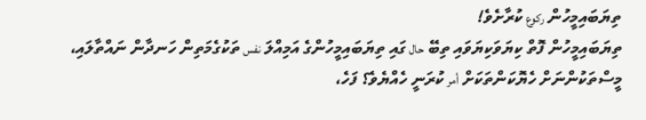ތިޔަބައިމީހުން ركوع ކުރާށެވެ!
ތިޔަބައިމީހުން ފޮތް ކިޔަވަކިޔަވައި ތިބޭ حال ގައި ތިޔަބައިމީހުންގެ އަމިއްލަ نفس ތަކުގެމަތިން ހަނދާން ނައްތާލައި، މީސްތަކުންނަށް ހެޔޮކަންތަކަށް أمر ކުރަނީ ހެއްޔެވެ؟ ފަހެ،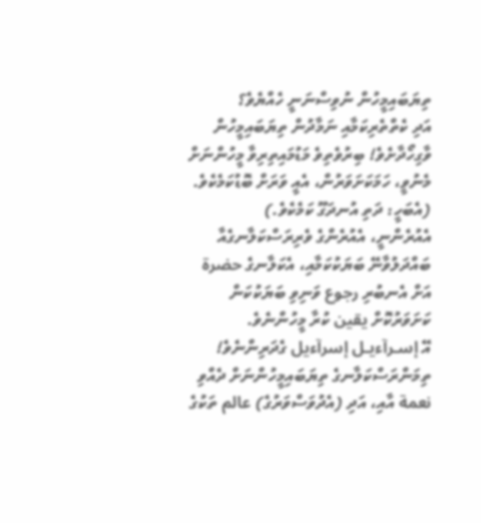ތިޔަބައިމީހުން ނުވިސްނަނީ ހެއްޔެވެ؟
އަދި ކެތްތެރިކަމާއި ނަމާދުން ތިޔަބައިމީހުން ވާގިހޯދާށެވެ! ބިރުވެތިވެ މަޑުމައިތިރިވާ މީހުންނަށް މެނުވީ، ހަމަކަށަވަރުން، އެއީ ވަރަށް ބޮޑުކަމެކެވެ. (އެބަހީ: ދަތި އުނދަގޫ ކަމެކެވެ.)
އެއުރެންނީ، އެއުރެންގެ ވެރިރަސްކަލާނގެއާ ބައްދަލުވާނޭ ބަޔަކުކަމާއި، އެކަލާނގެ حضرة އަށް އެނބުރި رجوع ވަނިވި ބަޔަކުކަން ކަށަވަރުކޮށް يقين ކުރާ މީހުންނެވެ.
އޭ إسـرآءيـل إسرآءيل ގެދަރިންނެވެ! ތިމަންރަސްކަލާނގެ ތިޔަބައިމީހުންނަށް ދެއްވި نعمة އާއި، އަދި (އެދުވަސްވަރުގެ) عالم ތަކުގެ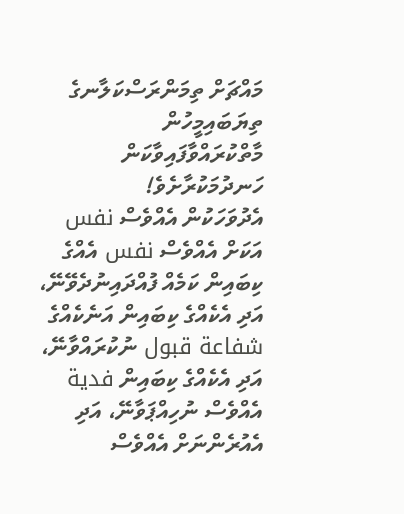މައްޗަށް ތިމަންރަސްކަލާނގެ ތިޔަބައިމީހުން މާތްކުރައްވާފައިވާކަން ހަނދުމަކުރާށެވެ!
އެދުވަހަކުން އެއްވެސް نفس އަކަށް އެއްވެސް نفس އެއްގެ ކިބައިން ކަމެއް ފުއްދައިނުދެވޭނޭ، އަދި އެކެއްގެ ކިބައިން އަނެކެއްގެ شفاعة قبول ނުކުރައްވާނޭ، އަދި އެކެއްގެ ކިބައިން فدية އެއްވެސް ނުހިއްޕަވާނޭ، އަދި އެއުރެންނަށް އެއްވެސް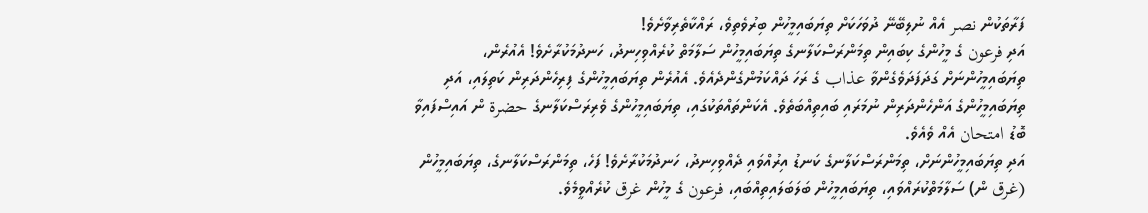ފަރާތަކުން نصر އެއް ނުލިބޭނޭ ދުވަހަކަށް ތިޔަބައިމީހުން ބިރުވެތިވެ، ރައްކާތެރިވާށެވެ!
އަދި فرعون ގެ މީހުންގެ ކިބައިން ތިމަންރަސްކަލާނގެ ތިޔަބައިމީހުން ސަލާމަތް ކުރެއްވިހިނދު، ހަނދުމަކުރާށެވެ! އެއުރެން، ތިޔަބައިމީހުންނަށް ގަދަފަދަވެގެންވާ عذاب ގެ ރަހަ ދައްކަމުންގެންދެއެވެ. އެއުރެން ތިޔަބައިމީހުންގެ ފިރިހެންދަރިން ކަތިލައި، އަދި ތިޔަބައިމީހުންގެ އަންހެންދަރިން ނުމަރައި ބައިތިއްބަތެވެ. އެކަންތައްތަކުގައި، ތިޔަބައިމީހުންގެ ވެރިރަސްކަލާނގެ حضرة ން އައިސްފައިވާ ބޮޑު امتحان އެއް ވެއެވެ.
އަދި ތިޔަބައިމީހުންނަށް، ތިމަންރަސްކަލާނގެ ކަނޑު އިރުއްވައި ދެއްވިހިނދު، ހަނދުމަކުރާށެވެ! ފަހެ، ތިމަންރަސްކަލާނގެ، ތިޔަބައިމީހުން (غرق ން) ސަލާމަތްކުރައްވައި، ތިޔަބައިމީހުން ބަލަބަލައިތިއްބައި، فرعون ގެ މީހުން غرق ކުރެއްވީމެވެ.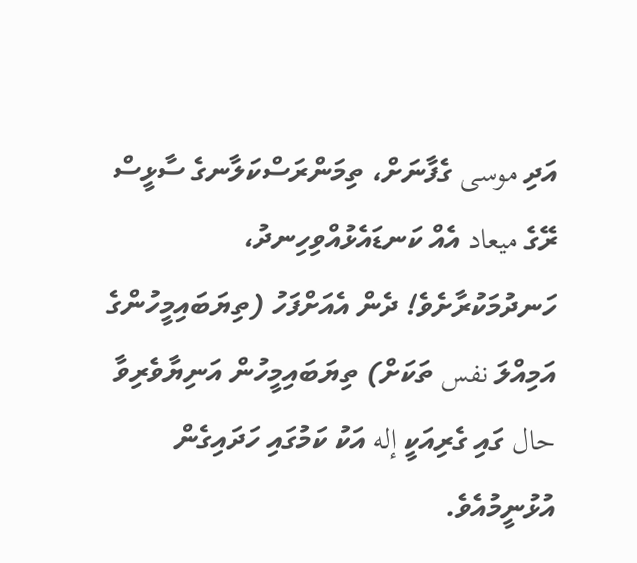އަދި موسى ގެފާނަށް، ތިމަންރަސްކަލާނގެ ސާޅީސް ރޭގެ ميعاد އެއް ކަނޑައެޅުއްވިހިނދު، ހަނދުމަކުރާށެވެ! ދެން އެއަށްފަހު (ތިޔަބައިމީހުންގެ އަމިއްލަ نفس ތަކަށް) ތިޔަބައިމީހުން އަނިޔާވެރިވާ حال ގައި ގެރިއަކީ إله އަކު ކަމުގައި ހަދައިގެން އުޅުނީމުއެވެ.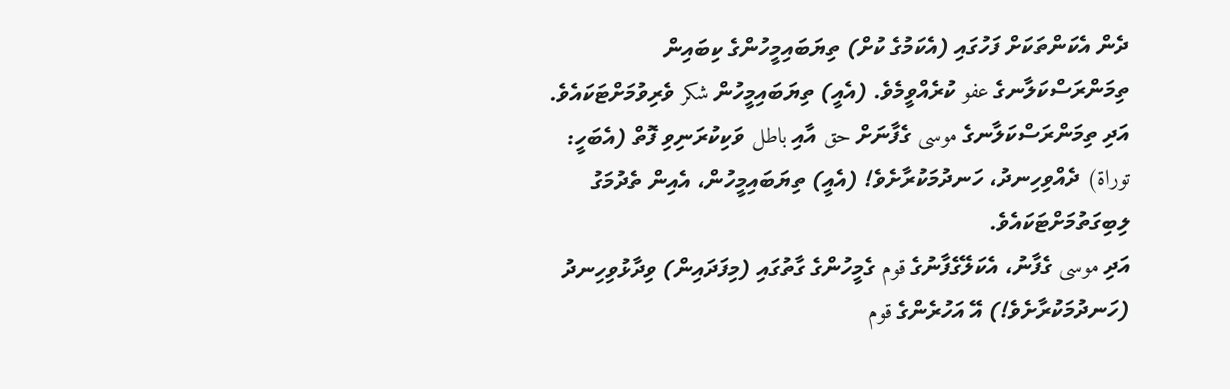ދެން އެކަންތަކަށް ފަހުގައި (އެކަމުގެ ކުށް) ތިޔަބައިމީހުންގެ ކިބައިން ތިމަންރަސްކަލާނގެ عفو ކުރެއްވީމެވެ. (އެއީ) ތިޔަބައިމީހުން شكر ވެރިވުމަށްޓަކައެވެ.
އަދި ތިމަންރަސްކަލާނގެ موسى ގެފާނަށް حق އާއި باطل ވަކިކުރަނިވި ފޮތް (އެބަހީ: توراة) ދެއްވިހިނދު، ހަނދުމަކުރާށެވެ! (އެއީ) ތިޔަބައިމީހުން، އެއިން ތެދުމަގު ލިބިގަތުމަށްޓަކައެވެ.
އަދި موسى ގެފާނު، އެކަލޭގެފާނުގެ قوم ގެމީހުންގެ ގާތުގައި (މިފަދައިން) ވިދާޅުވިހިނދު (ހަނދުމަކުރާށެވެ!) އޭ އަހުރެންގެ قوم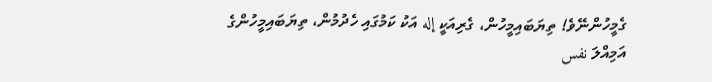ގެމީހުންނޭވެ! ތިޔަބައިމީހުން، ގެރިއަކީ إله އަކު ކަމުގައި ހެދުމުން، ތިޔަބައިމީހުންގެ އަމިއްލަ نفس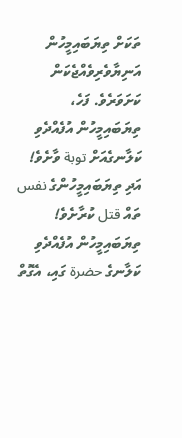ތަކަށް ތިޔަބައިމީހުން އަނިޔާވެރިވެއްޖެކަން ކަށަވަރެވެ. ފަހެ، ތިޔަބައިމީހުން އުފެއްދެވި ކަލާނގެއަށް توبة ވާށެވެ! އަދި ތިޔަބައިމީހުންގެ نفس ތައް قتل ކުރާށެވެ! ތިޔަބައިމީހުން އުފެއްދެވި ކަލާނގެ حضرة ގައި، އެގޮތް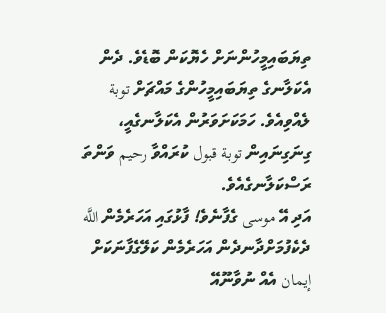ތިޔަބައިމީހުންނަށް ހެޔޮކަން ބޮޑެވެ. ދެން އެކަލާނގެ ތިޔަބައިމީހުންގެ މައްޗަށް توبة ލެއްވިއެވެ. ހަމަކަށަވަރުން އެކަލާނގެއީ، ގިނަގިނައިން توبة قبول ކުރައްވާ رحيم ވަންތަ ރަސްކަލާނގެއެވެ.
އަދި އޭ موسى ގެފާނެވެ! ފާޅުގައި އަހަރެމެން اللَّه ދެކެފުމަށްދާނދެން އަހަރެމެން ކަލޭގެފާނަކަށް إيمان އެއް ނުވާނޫއޭ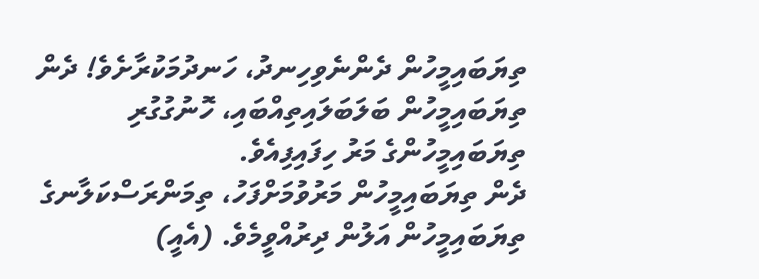ތިޔަބައިމީހުން ދެންނެވިހިނދު، ހަނދުމަކުރާށެވެ! ދެން ތިޔަބައިމީހުން ބަލަބަލައިތިއްބައި، ހޮނުގުގުރި ތިޔަބައިމީހުންގެ މަރު ހިފައިފިއެވެ.
ދެން ތިޔަބައިމީހުން މަރުވުމަށްފަހު، ތިމަންރަސްކަލާނގެ ތިޔަބައިމީހުން އަލުން ދިރުއްވީމެވެ. (އެއީ)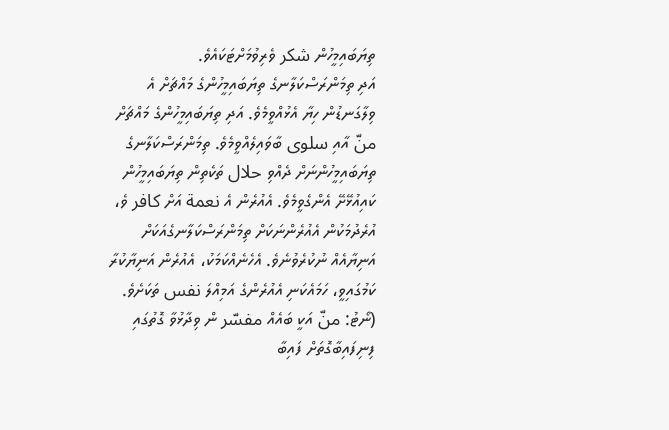ތިޔަބައިމީހުން شكر ވެރިވުމަށްޓަކައެވެ.
އަދި ތިމަންރަސްކަލާނގެ ތިޔަބައިމީހުންގެ މައްޗަށް އެ ވިލާގަނޑުން ހިޔާ އެޅުއްވީމެވެ. އަދި ތިޔަބައިމީހުންގެ މައްޗަށް منّ އާއި سلوى ބާވައިލެއްވީމެވެ. ތިމަންރަސްކަލާނގެ ތިޔަބައިމީހުންނަށް ދެއްވި حلال ތަކެތިން ތިޔަބައިމީހުން ކައިއުޅޭށޭ އެންގެވީމެވެ. އެއުރެން އެ نعمة އަށް كافر ވެ، އުރެދުމަކުން އެއުރެންނަކަށް ތިމަންރަސްކަލާނގެއަކަށް އަނިޔާއެއް ނުކުރެވުނެވެ. އެހެނެއްކަމަކު، އެއުރެން އަނިޔާކުރާ ކަމުގައިވީ، ހަމައެކަނި އެއުރެންގެ އަމިއްލަ نفس ތަކަށެވެ. (ނޯޓު: منّ އަކީ ބައެއް مفسّر ން ވިދާޅުވާ ގޮތުގައި ފިނިފައިބާގޮތަށް ފައިބާ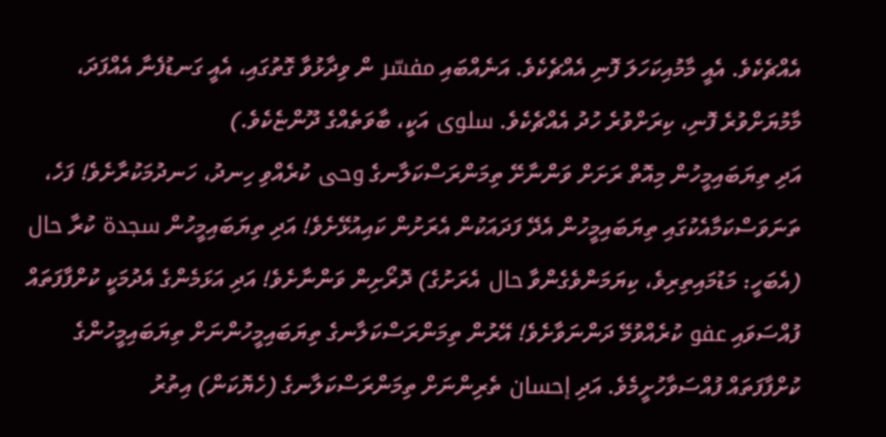އެއްޗެކެވެ. އެއީ މާމުއިކަހަލަ ފޮނި އެއްޗެކެވެ. އަނެއްބައި مفسّر ން ވިދާޅުވާ ގޮތުގައި، އެއީ ގަނޑުފެނާ އެއްފަދަ، މާމުޔަށްވުރެ ފޮނި، ކިރަށްވުރެ ހުދު އެއްޗެކެވެ. سلوى އަކީ، ބާވަތެއްގެ ދޫންޏެކެވެ.)
އަދި ތިޔަބައިމީހުން މިއޮތް ރަށަށް ވަންނާށޭ ތިމަންރަސްކަލާނގެ وحى ކުރެއްވި ހިނދު، ހަނދުމަކުރާށެވެ! ފަހެ، ތަނަވަސްކަމާއެކުގައި ތިޔަބައިމީހުން އެދޭ ފަދައަކުން އެރަށުން ކައިއުޅޭށެވެ! އަދި ތިޔަބައިމީހުން سجدة ކުރާ حال (އެބަހީ: މަޑުމައިތިރިވެ، ކިޔަމަންވެގެންވާ حال އެރަށުގެ) ދޮރޯށިން ވަންނާށެވެ! އަދި އަޅަމެންގެ އެދުމަކީ ކުށްފާފަތައް ފުއްސަވައި عفو ކުރެއްވުމޭ ދަންނަވާށެވެ! އޭރުން ތިމަންރަސްކަލާނގެ ތިޔަބައިމީހުންނަށް ތިޔަބައިމީހުންގެ ކުށްފާފަތައް ފުއްސަވާހުށީމެވެ. އަދި إحسان ތެރިންނަށް ތިމަންރަސްކަލާނގެ (ހެޔޮކަން) އިތުރު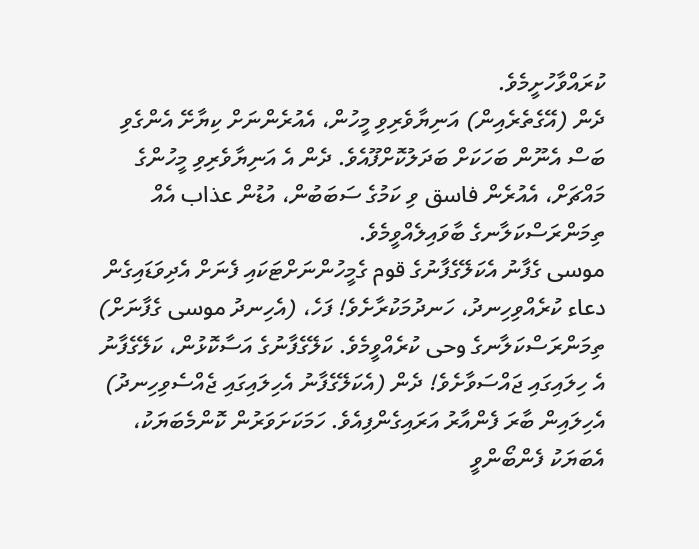ކުރައްވާހުށީމެވެ.
ދެން (އޭގެތެރެއިން) އަނިޔާވެރިވި މީހުން، އެއުރެންނަށް ކިޔާށޭ އެންގެވި ބަސް އެނޫން ބަހަކަށް ބަދަލުކޮށްފޫއެވެ. ދެން އެ އަނިޔާވެރިވި މީހުންގެ މައްޗަށް، އެއުރެން فاسق ވި ކަމުގެ ސަބަބުން، އުޑުން عذاب އެއް ތިމަންރަސްކަލާނގެ ބާވައިލެއްވީމެވެ.
موسى ގެފާނު އެކަލޭގެފާނުގެ قوم ގެމީހުންނަށްޓަކައި ފެނަށް އެދިވަޑައިގެން دعاء ކުރެއްވިހިނދު، ހަނދުމަކުރާށެވެ! ފަހެ، (އެހިނދު موسى ގެފާނަށް) ތިމަންރަސްކަލާނގެ وحى ކުރެއްވީމެވެ. ކަލޭގެފާނުގެ އަސާކޮޅުން، ކަލޭގެފާނު އެ ހިލައިގައި ޖައްސަވާށެވެ! ދެން (އެކަލޭގެފާނު އެހިލައިގައި ޖެއްސެވިހިނދު) އެހިލައިން ބާރަ ފެންއާރު އަރައިގެންފިއެވެ. ހަމަކަށަވަރުން ކޮންމެބަޔަކު، އެބަޔަކު ފެންބޯންވީ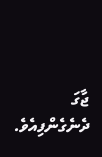ޖާގަ ދެނެގެންފިއެވެ.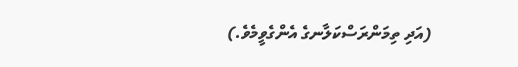(އަދި ތިމަންރަސްކަލާނގެ އެންގެވީމެވެ.)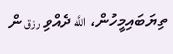ތިޔަބައިމީހުން، اللَّه ދެއްވި رزق ން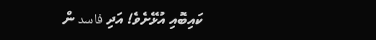ކައިބޮއި އުޅޭށެވެ! އަދި فاسد ން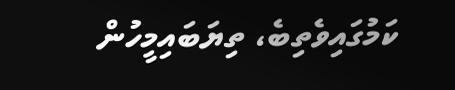ކަމުގައިވެތިބެ، ތިޔަބައިމީހުން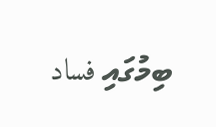ބިމުގައި فساد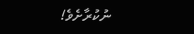ނުކުރާށެވެ!